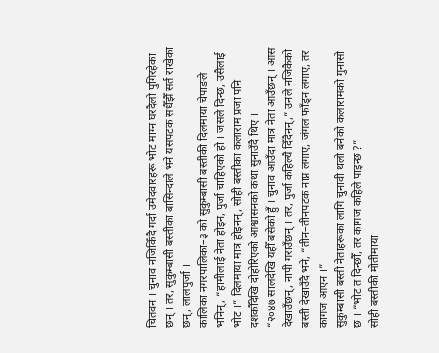चितवन । चुनाव नजिकिँदै गर्दा उमेदवारहरू भोट माग्न घरदैलो पुगिरहेका छन् । तर, सुकुम्बासी बस्तीका बासिन्दाले भने यसपटक सधैँझैँ सर्त राखेका छन्, लालपुर्जा ।
कालिका नगरपालिका–३ को सुकुम्बासी बस्तीकी दिलमाया चेपाङले भनिन्, “हामीलाई नेता होइन, पुर्जा चाहिएको हो । जसले दिन्छ, उसैलाई भोट ।” दिलमाया मात्र होइनन्, सोही बस्तीका कलाराम प्रजा पनि दशकौँदेखि दोहोरिएको आश्वासनको कथा सुनाउँदै थिए ।
“२०४७ सालदेखि यहीँ बसेको हुँ । चुनाव आउँदा मात्र नेता आउँछन् । आस देखाउँछन्, नापी गराउँछन् । तर, पुर्जा कहिल्यै दिँदैनन्,” उनले नजिकैको बस्ती देखाउँदै भने, “तीन–तीनपटक नाप्न लगाए, जंगल फाँड्न लगाए, तर कागज आएन ।”
सुकुम्बासी बस्ती नेताहरूका लागि चुनावी थलो बनेको कलारामको गुनासो छ । “भोट त दिन्छौँ, तर कागज कहिले पाइन्छ ?”
सोही बस्तीकी मोतीमाया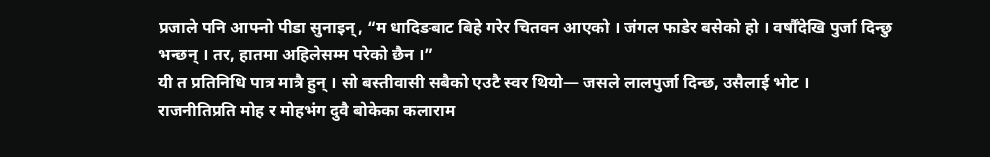प्रजाले पनि आफ्नो पीडा सुनाइन्, “म धादिङबाट बिहे गरेर चितवन आएको । जंगल फाडेर बसेको हो । वर्षौँदेखि पुर्जा दिन्छु भन्छन् । तर, हातमा अहिलेसम्म परेको छैन ।”
यी त प्रतिनिधि पात्र मात्रै हुन् । सो बस्तीवासी सबैको एउटै स्वर थियो— जसले लालपुर्जा दिन्छ, उसैलाई भोट ।
राजनीतिप्रति मोह र मोहभंग दुवै बोकेका कलाराम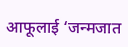आफूलाई ‘जन्मजात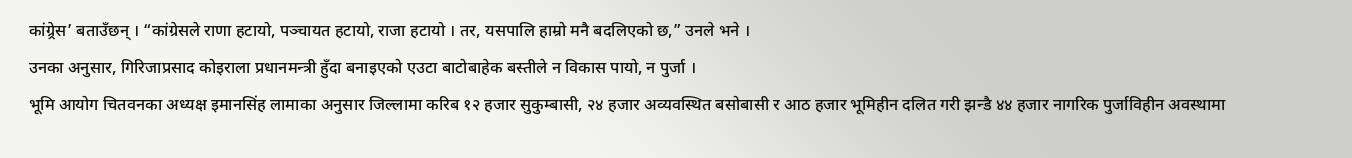कांग्र्रेस’ बताउँछन् । “कांग्रेसले राणा हटायो, पञ्चायत हटायो, राजा हटायो । तर, यसपालि हाम्रो मनै बदलिएको छ,” उनले भने ।
उनका अनुसार, गिरिजाप्रसाद कोइराला प्रधानमन्त्री हुँदा बनाइएको एउटा बाटोबाहेक बस्तीले न विकास पायो, न पुर्जा ।
भूमि आयोग चितवनका अध्यक्ष इमानसिंह लामाका अनुसार जिल्लामा करिब १२ हजार सुकुम्बासी, २४ हजार अव्यवस्थित बसोबासी र आठ हजार भूमिहीन दलित गरी झन्डै ४४ हजार नागरिक पुर्जाविहीन अवस्थामा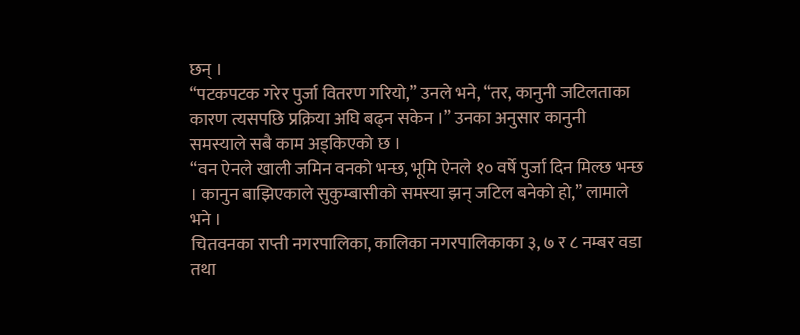छन् ।
“पटकपटक गरेर पुर्जा वितरण गरियो,” उनले भने, “तर, कानुनी जटिलताका कारण त्यसपछि प्रक्रिया अघि बढ्न सकेन ।” उनका अनुसार कानुनी समस्याले सबै काम अड्किएको छ ।
“वन ऐनले खाली जमिन वनको भन्छ, भूमि ऐनले १० वर्षे पुर्जा दिन मिल्छ भन्छ । कानुन बाझिएकाले सुकुम्बासीको समस्या झन् जटिल बनेको हो,” लामाले भने ।
चितवनका राप्ती नगरपालिका, कालिका नगरपालिकाका ३, ७ र ८ नम्बर वडा तथा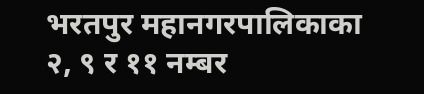भरतपुर महानगरपालिकाका २, ९ र ११ नम्बर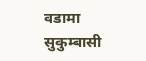वडामा सुकुम्बासी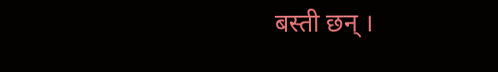बस्ती छन् ।